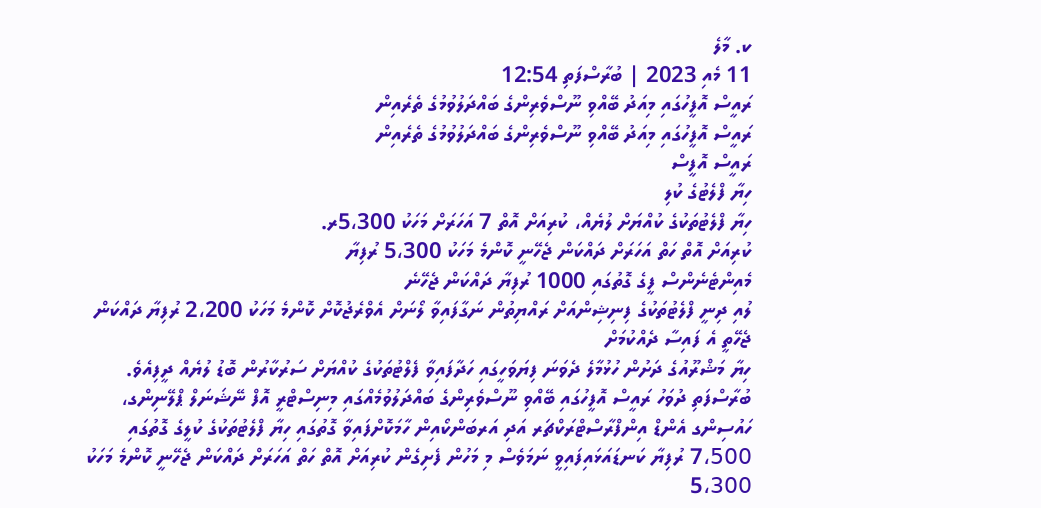ކ. މާލެ
11 މެއި 2023 | ބުރާސްފަތި 12:54
ރައީސް އޮފީހުގައި މިއަދު ބޭއްވި ނޫސްވެރިންގެ ބައްދަލުވުމުގެ ތެރެއިން
ރައީސް އޮފީހުގައި މިއަދު ބޭއްވި ނޫސްވެރިންގެ ބައްދަލުވުމުގެ ތެރެއިން
ރައީސް އޮފީސް
ހިޔާ ފްލެޓުގެ ކުލި
ހިޔާ ފްލެޓުތަކުގެ ކުއްޔަށް ލުޔެއް، ކުރިއަށް އޮތް 7 އަހަރަށް މަހަކު 5،300ރ.
ކުރިއަށް އޮތް ހަތް އަހަރަށް ދައްކަން ޖެހޭނީ ކޮންމެ މަހަކު 5،300 ރުފިޔާ
މެއިންޓެނެންސް ފީގެ ގޮތުގައި 1000 ރުފިޔާ ދައްކަން ޖެހޭނެ
ލުއި ދިނީ ފްލެޓުތަކުގެ ފިނިޝިންއަށް ރައްޔިތުން ނަގާފައިވާ ލޯނަށް އެވްރެޖުކޮށް ކޮންމެ މަހަކު 2،200 ރުފިޔާ ދައްކަން ޖެހޭތީ އެ ފައިސާ ދެއްކުމަށް
ހިޔާ މަޝްރޫއުގެ ދަށުން ހުޅުމާލެ ދެވަނަ ފިޔަވަހީގައި ހަދާފައިވާ ފެލްޓުތަކުގެ ކުއްޔަށް ސަރުކާރުން ބޮޑު ލުޔެއް ދީފިއެވެ.
ބުރާސްފަތި ދުވަހު ރައީސް އޮފީހުގައި ބޭއްވި ނޫސްވެރިންގެ ބައްދަލުވުމެއްގައި މިނިސްޓްރީ އޮފް ނޭޝަނަލް ޕްލޭނިންގ، ހައުސިންގ އެންޑް އިންފްރާސްޓްރަކްޗަރ އަދި އަރބަންކޯއިން ހާމަކޮށްފައިވާ ގޮތުގައި ހިޔާ ފްލެޓުތަކުގެ ކުލީގެ ގޮތުގައި 7،500 ރުފިޔާ ކަނޑައަޅައިފައިވީ ނަމަވެސް މި މަހުން ފެށިގެން ކުރިއަށް އޮތް ހަތް އަހަރަށް ދައްކަން ޖެހޭނީ ކޮންމެ މަހަކު 5،300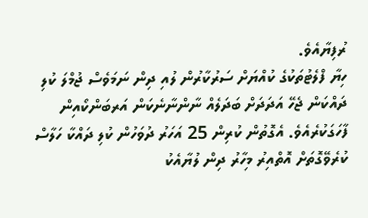ރުފިޔާއެވެ.
ހިޔާ ފްލެޓުތަކުގެ ކުއްޔަށް ސަރުކާރުން ލުއި ދިން ނަމަވެސް ޖުމްލަ ކުލި ދައްކަން ޖެހޭ އަދަދަށް ބަދަލެއް ނާންނާނެކަން އަރބަންކޯއިން ފާހަގަކުރެއެވެ. އެގޮތުން ކުރިން 25 އަހަރު ދުވަހުން ކުލި ދައްކާ ހަލާސް ކުރެވޭގޮތަށް އޮތްއިރު މިހާރު ދިން ލުޔާއެކު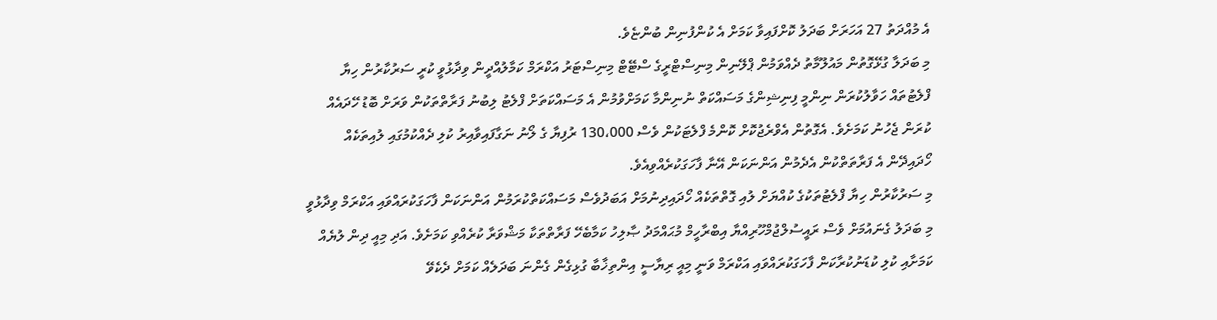އެ މުއްދަތު 27 އަހަރަށް ބަދަލު ކޮށްފައިވާ ކަމަށް އެ ކުންފުނިން ބުންޏެވެ.
މި ބަދަލާ ގުޅޭގޮތުން މައުލޫމާތު ދެއްވަމުން ޕްލޭނިން މިނިސްޓްރީގެ ސްޓޭޓް މިނިސްޓަރު އަކްރަމް ކަމާލުއްދީން ވިދާޅުވީ ކުރީ ސަރުކާރުން ހިޔާ ފްލެޓުތައް ހަވާލުކުރަން ނިންމީ ފިނިޝިންގެ މަސައްކަތް ނުނިންމާ ކަމަށްވުމުން އެ މަސައްކަތަށް ފްލެޓު ލިބުނު ފަރާތްތަކުން ވަރަށް ބޮޑު ހޭދައެއް ކުރަން ޖެހުނު ކަމަށެވެ. އެގޮތުން އެވްރެޖުކޮށް ކޮންމެ ފްލެޓަކުން ވެސް 130،000 ރުފިޔާ ގެ ލޯނު ނަގާފައިވާއިރު ކުލި ދެއްކުމުގައި ލުއިތަކެއް ހޯދައިދޭން އެ ފަރާތަތްކުން އެދެމުން އަންނަކަން އޭނާ ފާހަގަކުރެއްވިއެވެ.
މި ސަރުކާރުން ހިޔާ ފްލެޓުތަކުގެ ކުއްޔަށް ލުއި ގޮތްތަކެއް ހޯދައިދިނުމަށް އަބަދުވެސް މަސައްކަތްކުރަމުން އަންނަކަން ފާހަގަކުރައްވައި އަކްރަމް ވިދާޅުވީ މި ބަދަލު ގެނައުމަށް ވެސް ރައީސުލްޖުމްހޫރިއްޔާ އިބްރާހީމް މުޙައްމަދު ޞާލިހު ކަމާބެހޭ ފަރާތްތަކާ މަޝްވަރާ ކުރެއްވި ކަމަށެވެ. އަދި މިއީ ދިން ލުޔެއް ކަމަށާއި ކުލި ކުޑަނުކުރާކަން ފާހަގަކުރައްވައި އަކްރަމް ވަނީ މިއީ ރިޔާސީ އިންތިޚާބާ ގުޅިގެން ގެންނަ ބަދަލެއް ކަމަށް ދެކެވޭ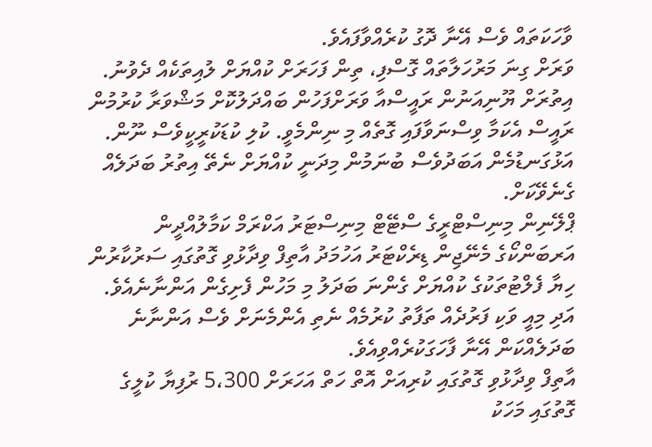ވާހަކަތައް ވެސް އޭނާ ދޮގު ކުރެއްވާފައެވެ.
ވަރަށް ގިނަ މަރުހަލާތައް ގޮސްފި، ތިން ފަހަރަށް ކުއްޔަށް ލުއިތަކެއް ދެވުނު. އިތުރަށް ޔޫނިއަނުން ރައީސްއާ ވަރަށްފަހުން ބައްދަލުކޮށް މަޝްވަރާ ކުރުމުން ރައީސް އެކަމާ ވިސްނަވާފައި ގޮތެއް މި ނިންމެވީ. ކުލި ކުޑަކުރީކީވެސް ނޫން. އަޅުގަނޑުމެން އަބަދުވެސް ބުނަމުން މިދަނީ ކުއްޔަށް ނެތޭ އިތުރު ބަދަލެއް ގެނެވޭކަށް.
ޕްލޭނިން މިނިސްޓްރީގެ ސްޓޭޓް މިނިސްޓަރު އަކްރަމް ކަމާލުއްދީން
އަރބަންކޯގެ މެނޭޖިން ޑިރެކްޓަރު އަހުމަދު އާތިފް ވިދާޅުވި ގޮތުގައި ސަރުކާރުން ހިޔާ ފެލްޓުތަކުގެ ކުއްޔަށް ގެންނަ ބަދަލު މި މަހުން ފެށިގެން އަންނާނެއެވެ. އަދި މިއީ ވަކި ފަރުދެއް ތަފާތު ކުރުމެއް ނެތި އެންމެނަށް ވެސް އަންނާނެ ބަދަލެއްކަން އޭނާ ފާހަގަކުރެއްވިއެވެ.
އާތިފް ވިދާޅުވި ގޮތުގައި ކުރިއަށް އޮތް ހަތް އަހަރަށް 5،300 ރުފިޔާ ކުލީގެ ގޮތުގައި މަހަކު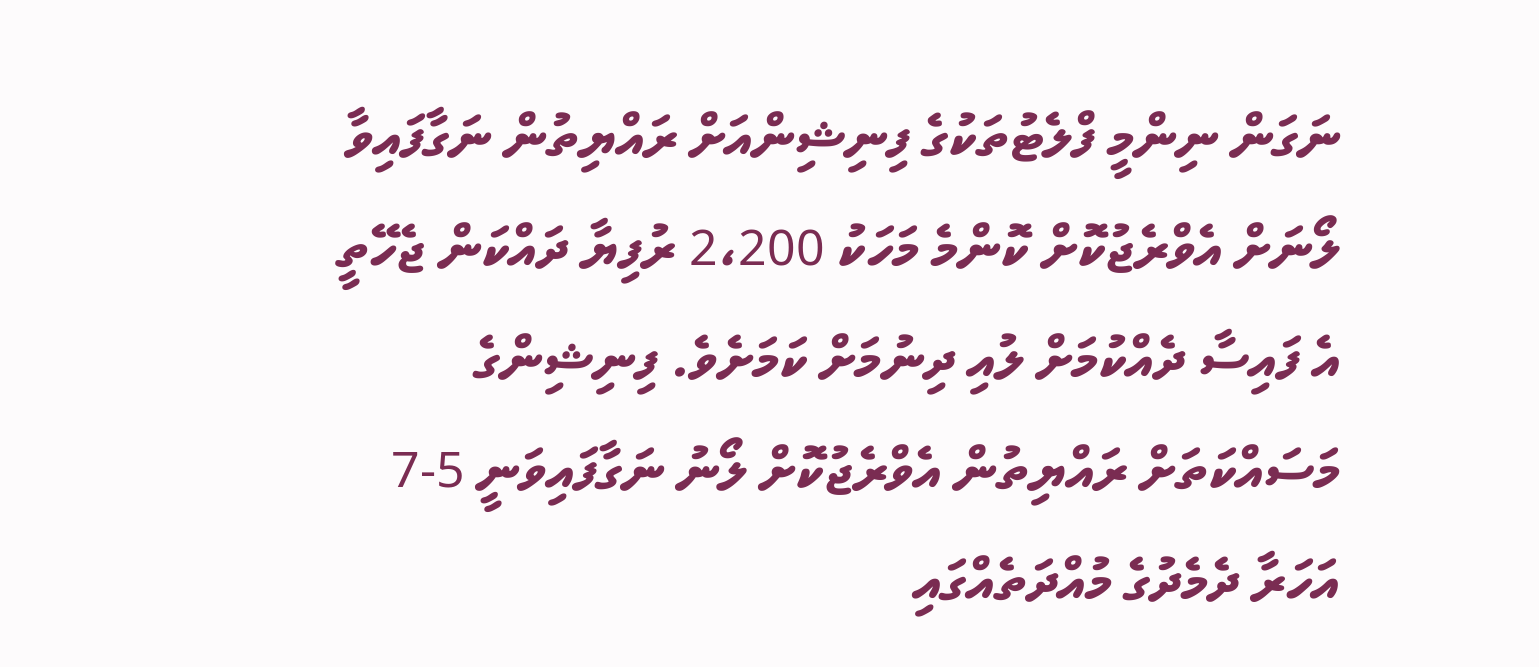ނަގަން ނިންމީ ފްލެޓުތަކުގެ ފިނިޝިންއަށް ރައްޔިތުން ނަގާފައިވާ ލޯނަށް އެވްރެޖުކޮށް ކޮންމެ މަހަކު 2،200 ރުފިޔާ ދައްކަން ޖެހޭތީ އެ ފައިސާ ދެއްކުމަށް ލުއި ދިނުމަށް ކަމަށެވެ. ފިނިޝިންގެ މަސައްކަތަށް ރައްޔިތުން އެވްރެޖުކޮށް ލޯނު ނަގާފައިވަނީ 5-7 އަހަރާ ދެމެދުގެ މުއްދަތެއްގައި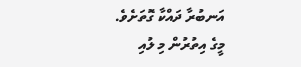އަނބުރާ ދައްކާ ގޮތަށެވެ.
މީގެ އިތުރުން މި ލުއި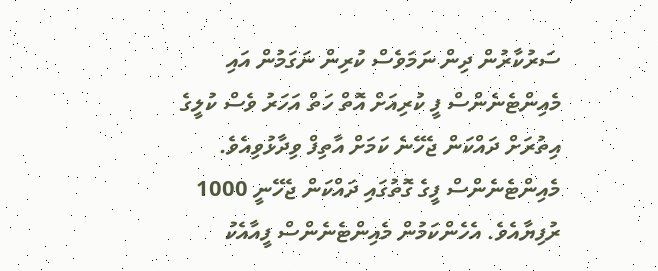ސަރުކާރުން ދިން ނަމަވެސް ކުރިން ނަގަމުން އައި މެއިންޓެނެންސް ފީ ކުރިއަށް އޮތް ހަތް އަހަރު ވެސް ކުލީގެ އިތުރަށް ދައްކަން ޖެހޭނެ ކަމަށް އާތިފް ވިދާޅުވިއެވެ. މެއިންޓެނެންސް ފީގެ ގޮތުގައި ދައްކަން ޖެހޭނީ 1000 ރުފިޔާއެވެ. އެހެންކަމުން މެއިންޓެނެންސް ފީއާއެކު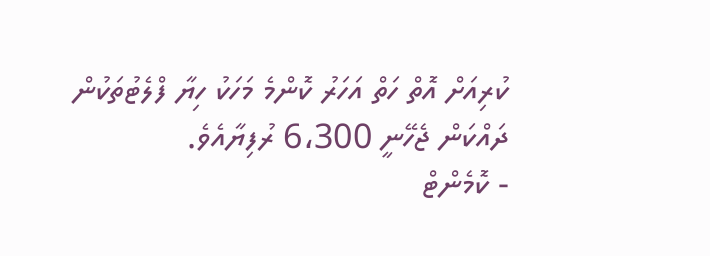ކުރިއަށް އޮތް ހަތް އަހަރު ކޮންމެ މަހަކު ހިޔާ ފްލެޓުތަކުން ދައްކަން ޖެހޭނީ 6،300 ރުފިޔާއެވެ.
- ކޮމެންޓް